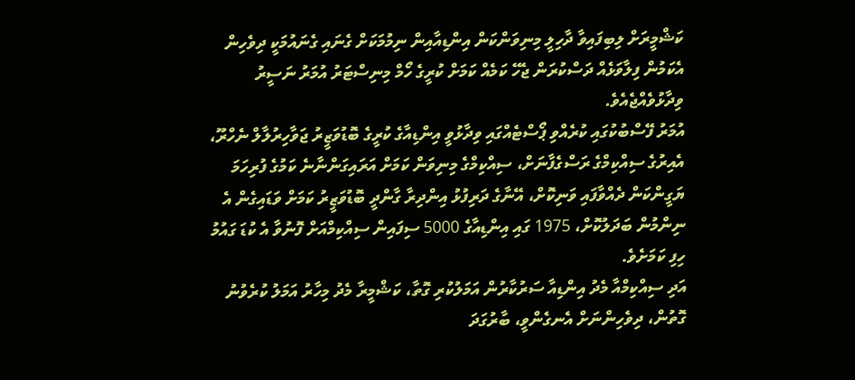ކަޝްމީރަށް ލިބިފައިވާ ދާހިލީ މިނިވަންކަން އިންޑިއާއިން ނިމުމަކަށް ގެނައި ގެނައުމަކީ ދިވެހިން އެކަމުން ފިލާވަޅެއް ދަސްކުރަން ޖެހޭ ކަމެއް ކަމަށް ކުރީގެ ހޯމް މިނިސްޓަރު އުމަރު ނަސީރު ވިދާޅުވެއްޖެއެވެ.
އުމަރު ފޭސްބުކުގައި ކުރެއްވި ޕޯސްޓެއްގައި ވިދާޅުވީ އިންޑިއާގެ ކުރީގެ ބޮޑުވަޒީރު ޖަވާހިރުލާލް ނެހްރޫ، އެއިރުގެ ސިއްކިމްގެ ރަސްގެފާނަށް، ސިއްކިމްގެ މިނިވަން ކަމަށް އަރައިގަންނާނެ ކަމުގެ ފުރިހަމަ ޔަގީންކަން ދެއްވާފައި ވަނިކޮށް، އޭނާގެ ދަރިފުޅު އިންދިރާ ގާންދީ ބޮޑުވަޒީރު ކަމަށް ވަޑައިގެން އެ ނިންމުން ބަދަލުކޮށް، 1975 ގައި އިންޑިއާގެ 5000 ސިފައިން ސިއްކިމްއަށް ފޮނުވާ އެ ކުޑަ ގައުމު ހިފި ކަމަށެވެ.
އަދި ސިއްކިމްއާ މެދު އިންޑިއާ ސަރުކާރުން އަމަލުކުރި ގޮތާ، ކަޝްމީރާ މެދު މިހާރު އަމަލު ކުރެވުނު ގޮތުން، ދިވެހިންނަށް އެނގެންވީ، ބާރުގަދަ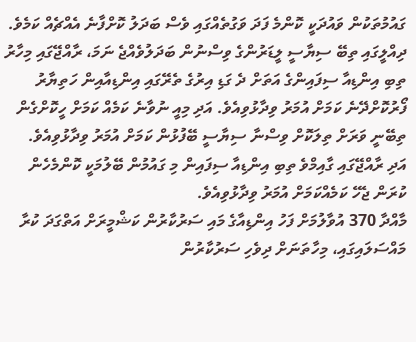ގައުމުތަކުން ވައުދަކީ ކޮންމެ ފަދަ ވަގުތެއްގައި ވެސް ބަދަލު ކޮށްފާނެ އެއްޗެއް ކަމެވެ.
ދިއްލީގައި ތިބޭ ސިޔާސީ ލީޑަރުންގެ ވިސްނުން ބަދަލުވެއްޖެ ނަމަ، ރާއްޖޭގައި މިހާރު ތިބި އިންޑިއާ ސިފައިންގެ އަތަށް ދެ ގަޑި އިރުގެ ތެރޭގައި އިންޑިއާއިން ހަތިޔާރު ފޯރުކޮށްދޭނެ ކަމަށް އުމަރު ވިދާޅުވިއެވެ. އަދި މިއީ ނުވާނެ ކަމެއް ކަމަށް ހީކޮށްގެން ތިބޭނީ ވަރަށް ތިލަކޮށް ވިސްނާ ސިޔާސީ ބޭފުޅުން ކަމަށް އުމަރު ވިދާޅުވިއެވެ.
އަދި ރާއްޖޭގައި ގާއިމްވެ ތިބި އިންޑިއާ ސިފައިން މި ގައުމުން ބޭލުމަކީ ކޮންމެހެން ކުރަން ޖެހޭ ކަމެއްކަމަށް އުމަރު ވިދާޅުވިއެވެ.
މާއްދާ 370 އުވާލުމަށް ފަހު އިންޑިއާގެ މައި ސަރުކާރުން ކަޝްމީރަށް އަތްގަދަ ކުރާ މައްސަލައިގައި، މިހާތަނަށް ދިވެހި ސަރުކާރުން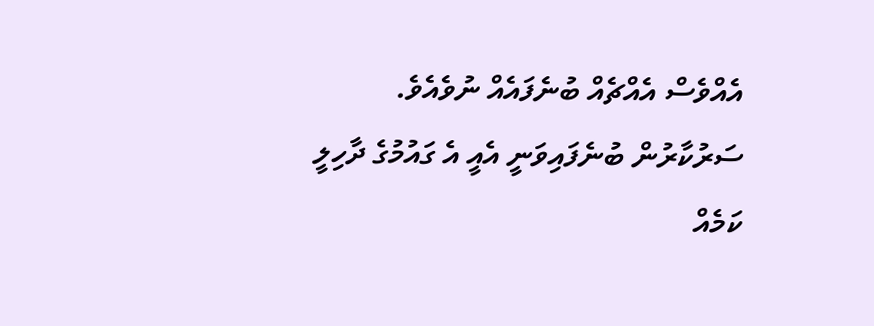އެއްވެސް އެއްޗެއް ބުނެފައެއް ނުވެއެވެ. ސަރުކާރުން ބުނެފައިވަނީ އެއީ އެ ގައުމުގެ ދާހިލީ ކަމެއް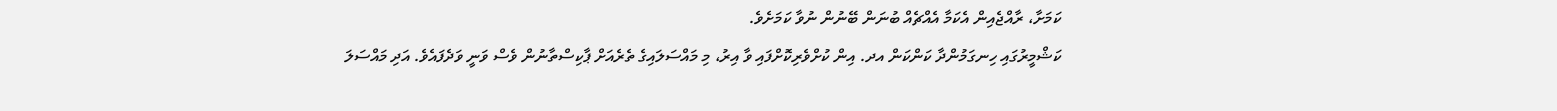ކަމަށާ، ރާއްޖެއިން އެކަމާ އެއްޗެއް ބުނަން ބޭނުން ނުވާ ކަމަށެވެ.
ކަޝްމީރުގައި ހިނގަމުންދާ ކަންކަން އދ. އިން ކުށްވެރިކޮށްފައި ވާ އިރު، މި މައްސަލައިގެ ތެރެއަށް ޕާކިސްތާނުން ވެސް ވަނީ ވަދެފައެވެ. އަދި މައްސަލަ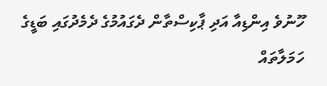ހޫނުވެ އިންޑިއާ އަދި ޕާކިސްތާން ދެގައުމުގެ ދެމެދުގައި ބަޑީގެ ހަމަލާތައް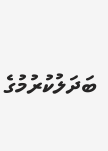ބަދަލުކުރުމުގެ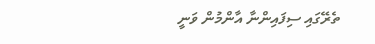ތެރޭގައި ސިފައިންނާ އާންމުން ވަނީ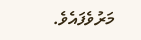މަރުވެފައެވެ.